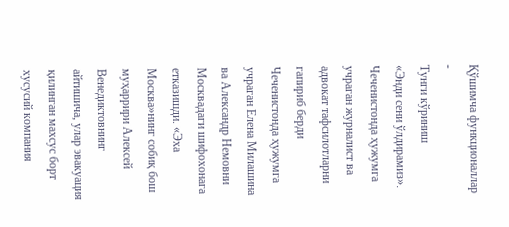Қўшимча функционаллар
-
Тунги кўриниш
«Энди сени ўлдирамиз». Чеченистонда ҳужумга учраган журналист ва адвокат тафсилотларни гапириб берди
Чеченистонда ҳужумга учраган Елена Милашина ва Александр Немовни Москвадаги шифохонага етказишди. «Эха Москва»нинг собиқ бош муҳаррири Алексей Венедиктовнинг айтишича, улар эвакуация қилинган махсус борт хусусий компания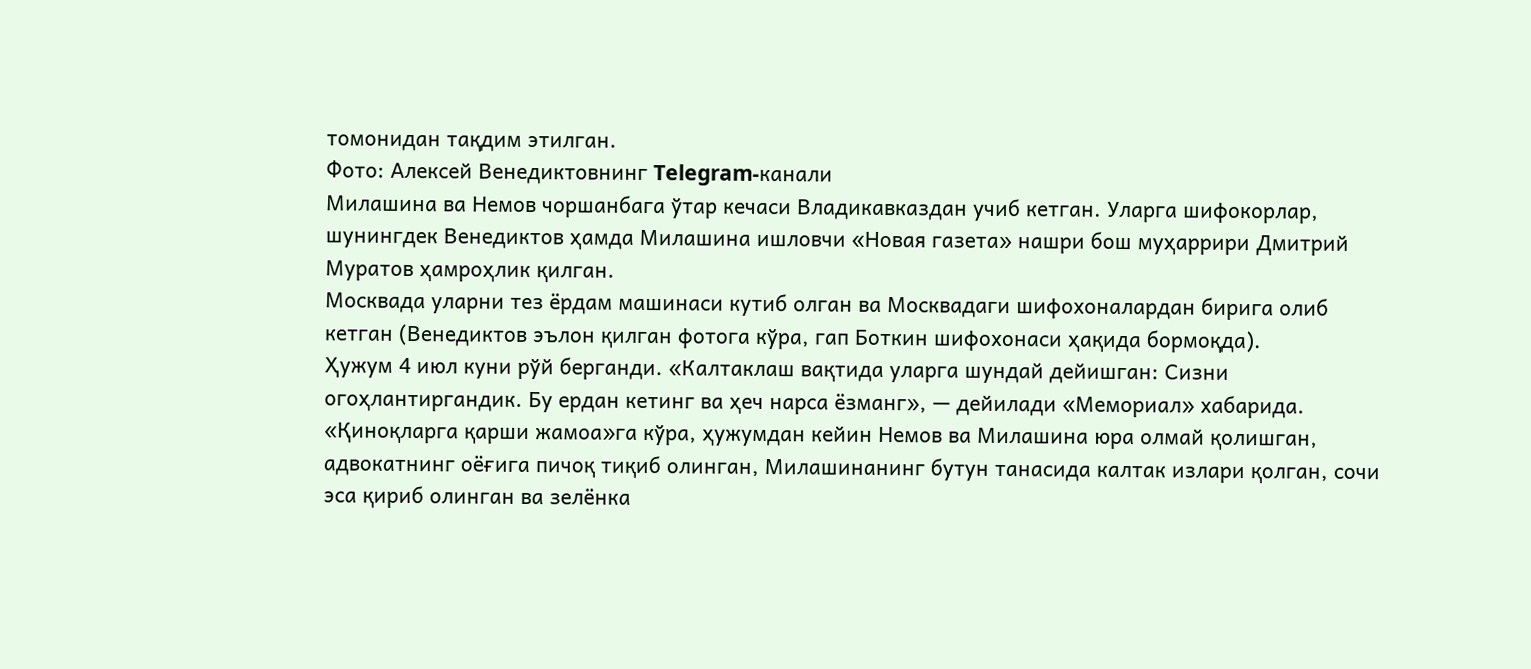томонидан тақдим этилган.
Фото: Алексей Венедиктовнинг Telegram-канали
Милашина ва Немов чоршанбага ўтар кечаси Владикавказдан учиб кетган. Уларга шифокорлар, шунингдек Венедиктов ҳамда Милашина ишловчи «Новая газета» нашри бош муҳаррири Дмитрий Муратов ҳамроҳлик қилган.
Москвада уларни тез ёрдам машинаси кутиб олган ва Москвадаги шифохоналардан бирига олиб кетган (Венедиктов эълон қилган фотога кўра, гап Боткин шифохонаси ҳақида бормоқда).
Ҳужум 4 июл куни рўй берганди. «Калтаклаш вақтида уларга шундай дейишган: Сизни огоҳлантиргандик. Бу ердан кетинг ва ҳеч нарса ёзманг», — дейилади «Мемориал» хабарида. «Қиноқларга қарши жамоа»га кўра, ҳужумдан кейин Немов ва Милашина юра олмай қолишган, адвокатнинг оёғига пичоқ тиқиб олинган, Милашинанинг бутун танасида калтак излари қолган, сочи эса қириб олинган ва зелёнка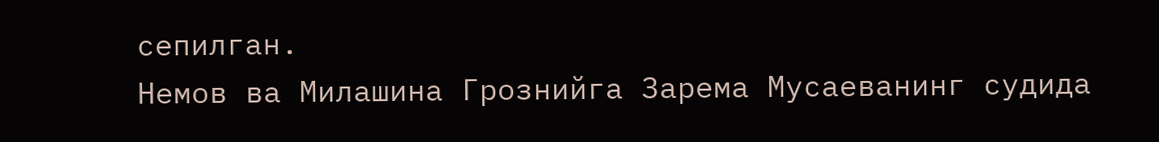сепилган.
Немов ва Милашина Грознийга Зарема Мусаеванинг судида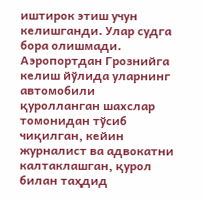иштирок этиш учун келишганди. Улар судга бора олишмади. Аэропортдан Грознийга келиш йўлида уларнинг автомобили қуролланган шахслар томонидан тўсиб чиқилган, кейин журналист ва адвокатни калтаклашган, қурол билан таҳдид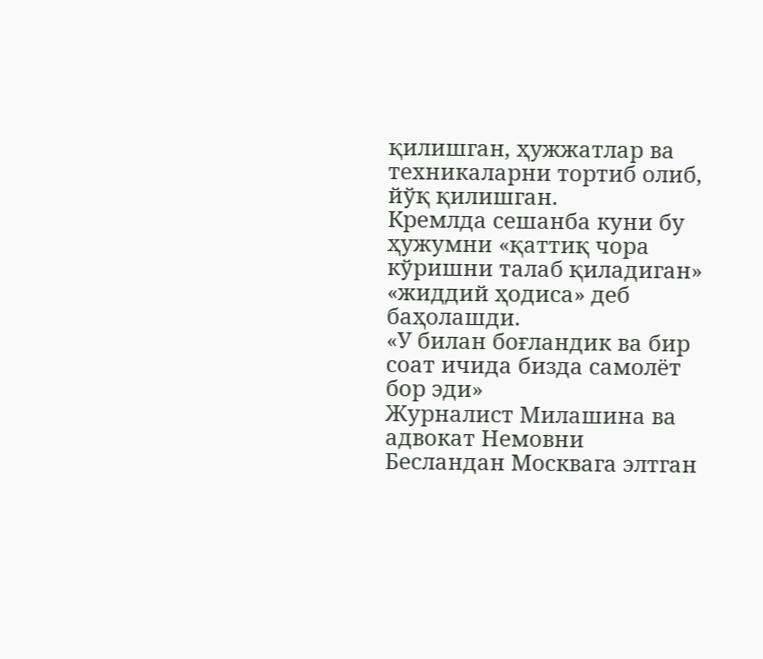қилишган, ҳужжатлар ва техникаларни тортиб олиб, йўқ қилишган.
Кремлда сешанба куни бу ҳужумни «қаттиқ чора кўришни талаб қиладиган» «жиддий ҳодиса» деб баҳолашди.
«У билан боғландик ва бир соат ичида бизда самолёт бор эди»
Журналист Милашина ва адвокат Немовни Бесландан Москвага элтган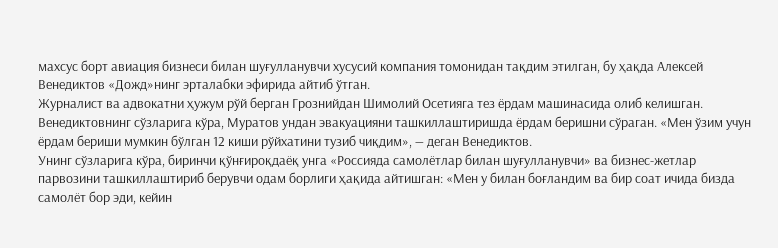махсус борт авиация бизнеси билан шуғулланувчи хусусий компания томонидан тақдим этилган, бу ҳақда Алексей Венедиктов «Дожд»нинг эрталабки эфирида айтиб ўтган.
Журналист ва адвокатни ҳужум рўй берган Грознийдан Шимолий Осетияга тез ёрдам машинасида олиб келишган.
Венедиктовнинг сўзларига кўра, Муратов ундан эвакуацияни ташкиллаштиришда ёрдам беришни сўраган. «Мен ўзим учун ёрдам бериши мумкин бўлган 12 киши рўйхатини тузиб чиқдим», — деган Венедиктов.
Унинг сўзларига кўра, биринчи қўнғироқдаёқ унга «Россияда самолётлар билан шуғулланувчи» ва бизнес-жетлар парвозини ташкиллаштириб берувчи одам борлиги ҳақида айтишган: «Мен у билан боғландим ва бир соат ичида бизда самолёт бор эди, кейин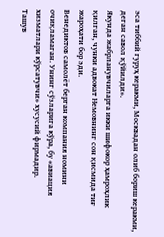эса тиббий гуруҳ керакми, Москвадан олиб бориш керакми, деган савол қўйилди».
Якунда жабрланувчиларга икки шифокор ҳамроҳлик қилган, чунки адвокат Немовнинг сон қисмида тиғ жароҳати бор эди.
Венедиктов самолёт берган компания номини очиқламаган. Унинг сўзларига кўра, бу «авиация хизматлари кўрсатувчи» хусусий фирмадир.
Ташув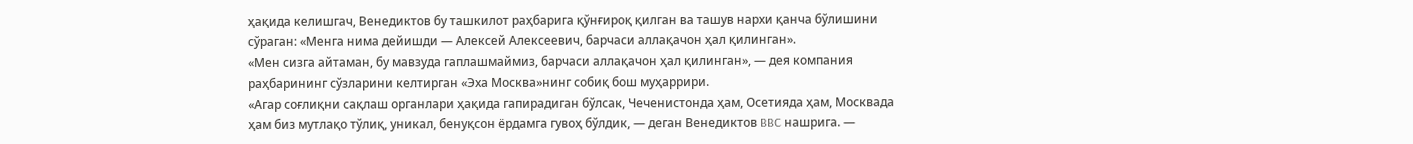ҳақида келишгач, Венедиктов бу ташкилот раҳбарига қўнғироқ қилган ва ташув нархи қанча бўлишини сўраган: «Менга нима дейишди — Алексей Алексеевич, барчаси аллақачон ҳал қилинган».
«Мен сизга айтаман, бу мавзуда гаплашмаймиз, барчаси аллақачон ҳал қилинган», — дея компания раҳбарининг сўзларини келтирган «Эха Москва»нинг собиқ бош муҳаррири.
«Агар соғлиқни сақлаш органлари ҳақида гапирадиган бўлсак, Чеченистонда ҳам, Осетияда ҳам, Москвада ҳам биз мутлақо тўлиқ, уникал, бенуқсон ёрдамга гувоҳ бўлдик, — деган Венедиктов BBC нашрига. —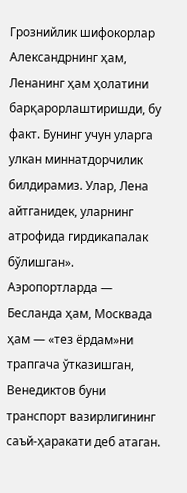Грознийлик шифокорлар Александрнинг ҳам, Ленанинг ҳам ҳолатини барқарорлаштиришди, бу факт. Бунинг учун уларга улкан миннатдорчилик билдирамиз. Улар, Лена айтганидек, уларнинг атрофида гирдикапалак бўлишган».
Аэропортларда — Бесланда ҳам, Москвада ҳам — «тез ёрдам»ни трапгача ўтказишган, Венедиктов буни транспорт вазирлигининг саъй-ҳаракати деб атаган.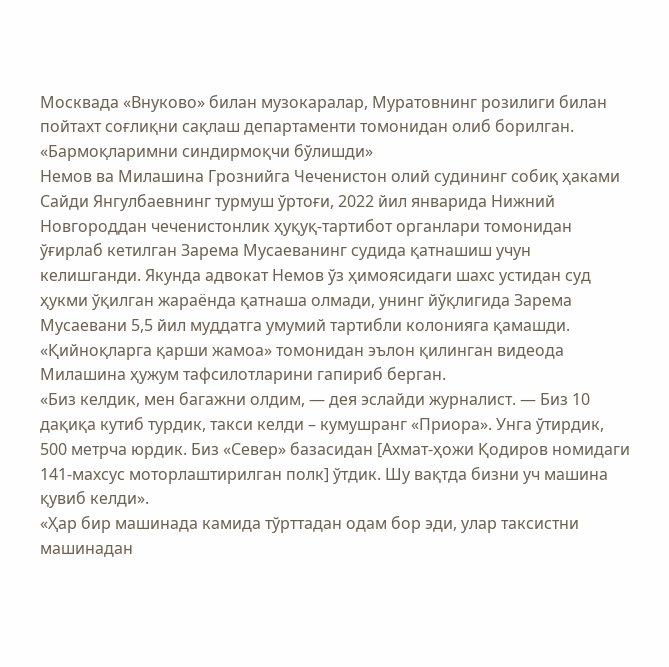Москвада «Внуково» билан музокаралар, Муратовнинг розилиги билан пойтахт соғлиқни сақлаш департаменти томонидан олиб борилган.
«Бармоқларимни синдирмоқчи бўлишди»
Немов ва Милашина Грознийга Чеченистон олий судининг собиқ ҳаками Сайди Янгулбаевнинг турмуш ўртоғи, 2022 йил январида Нижний Новгороддан чеченистонлик ҳуқуқ-тартибот органлари томонидан ўғирлаб кетилган Зарема Мусаеванинг судида қатнашиш учун келишганди. Якунда адвокат Немов ўз ҳимоясидаги шахс устидан суд ҳукми ўқилган жараёнда қатнаша олмади, унинг йўқлигида Зарема Мусаевани 5,5 йил муддатга умумий тартибли колонияга қамашди.
«Қийноқларга қарши жамоа» томонидан эълон қилинган видеода Милашина ҳужум тафсилотларини гапириб берган.
«Биз келдик, мен багажни олдим, — дея эслайди журналист. — Биз 10 дақиқа кутиб турдик, такси келди – кумушранг «Приора». Унга ўтирдик, 500 метрча юрдик. Биз «Север» базасидан [Ахмат-ҳожи Қодиров номидаги 141-махсус моторлаштирилган полк] ўтдик. Шу вақтда бизни уч машина қувиб келди».
«Ҳар бир машинада камида тўрттадан одам бор эди, улар таксистни машинадан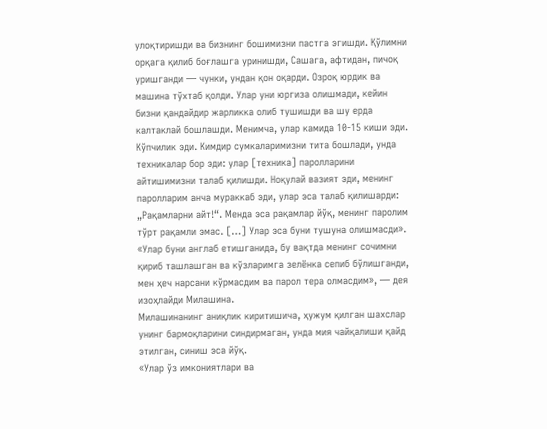улоқтиришди ва бизнинг бошимизни пастга эгишди. Қўлимни орқага қилиб боғлашга уринишди, Сашага, афтидан, пичоқ уришганди — чунки, ундан қон оқарди. Озроқ юрдик ва машина тўхтаб қолди. Улар уни юргиза олишмади, кейин бизни қандайдир жарликка олиб тушишди ва шу ерда калтаклай бошлашди. Менимча, улар камида 10-15 киши эди. Кўпчилик эди. Кимдир сумкаларимизни тита бошлади, унда техникалар бор эди: улар [техника] паролларини айтишимизни талаб қилишди. Ноқулай вазият эди, менинг паролларим анча мураккаб эди, улар эса талаб қилишарди: „Рақамларни айт!“. Менда эса рақамлар йўқ, менинг паролим тўрт рақамли эмас. […] Улар эса буни тушуна олишмасди».
«Улар буни англаб етишганида, бу вақтда менинг сочимни қириб ташлашган ва кўзларимга зелёнка сепиб бўлишганди, мен ҳеч нарсани кўрмасдим ва парол тера олмасдим», — дея изоҳлайди Милашина.
Милашинанинг аниқлик киритишича, ҳужум қилган шахслар унинг бармоқларини синдирмаган, унда мия чайқалиши қайд этилган, синиш эса йўқ.
«Улар ўз имкониятлари ва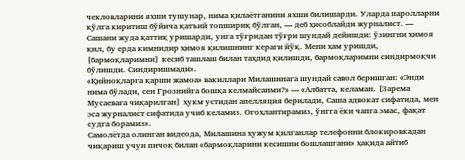чекловларини яхши тушунар, нима қилаётганини яхши билишарди. Уларда паролларни қўлга киритиш бўйича қатъий топшириқ бўлган, — деб ҳисоблайди журналист. — Сашани жуда қаттиқ уришарди, унга тўғридан тўғри шундай дейишди: ўзингни ҳимоя қил, бу ерда кимнидир ҳимоя қилишнинг кераги йўқ. Мени ҳам уришди, [бармоқларимни] кесиб ташлаш билан таҳдид қилишди, бармоқларимни синдирмоқчи бўлишди. Синдиришмади».
«Қийноқларга қарши жамоа» вакиллари Милашинага шундай савол беришган: «Энди нима бўлади, сен Грознийга бошқа келмайсанми?» — «Албатта, келаман. [Зарема Мусаевага чиқарилган] ҳукм устидан апелляция берилади, Саша адвокат сифатида, мен эса журналист сифатида учиб келамиз. Огоҳлантирамиз, ўнгга ёки чапга эмас, фақат судга борамиз».
Самолётда олинган видеода, Милашина ҳужум қилганлар телефонни блокировкадан чиқариш учун пичоқ билан «бармоқларини кесишни бошлашгани» ҳақида айтиб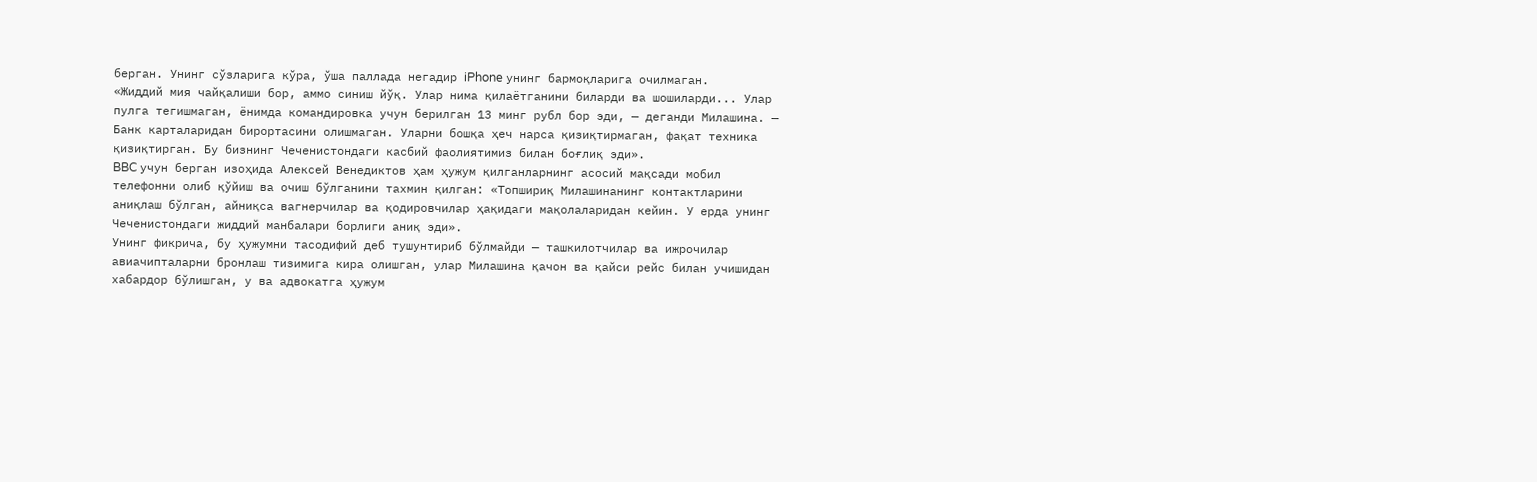берган. Унинг сўзларига кўра, ўша паллада негадир iPhone унинг бармоқларига очилмаган.
«Жиддий мия чайқалиши бор, аммо синиш йўқ. Улар нима қилаётганини биларди ва шошиларди... Улар пулга тегишмаган, ёнимда командировка учун берилган 13 минг рубл бор эди, — деганди Милашина. — Банк карталаридан бирортасини олишмаган. Уларни бошқа ҳеч нарса қизиқтирмаган, фақат техника қизиқтирган. Бу бизнинг Чеченистондаги касбий фаолиятимиз билан боғлиқ эди».
BBC учун берган изоҳида Алексей Венедиктов ҳам ҳужум қилганларнинг асосий мақсади мобил телефонни олиб қўйиш ва очиш бўлганини тахмин қилган: «Топшириқ Милашинанинг контактларини аниқлаш бўлган, айниқса вагнерчилар ва қодировчилар ҳақидаги мақолаларидан кейин. У ерда унинг Чеченистондаги жиддий манбалари борлиги аниқ эди».
Унинг фикрича, бу ҳужумни тасодифий деб тушунтириб бўлмайди — ташкилотчилар ва ижрочилар авиачипталарни бронлаш тизимига кира олишган, улар Милашина қачон ва қайси рейс билан учишидан хабардор бўлишган, у ва адвокатга ҳужум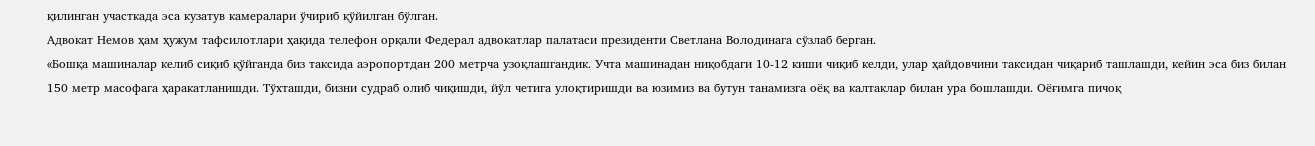қилинган участкада эса кузатув камералари ўчириб қўйилган бўлган.
Адвокат Немов ҳам ҳужум тафсилотлари ҳақида телефон орқали Федерал адвокатлар палатаси президенти Светлана Володинага сўзлаб берган.
«Бошқа машиналар келиб сиқиб қўйганда биз таксида аэропортдан 200 метрча узоқлашгандик. Учта машинадан ниқобдаги 10-12 киши чиқиб келди, улар ҳайдовчини таксидан чиқариб ташлашди, кейин эса биз билан 150 метр масофага ҳаракатланишди. Тўхташди, бизни судраб олиб чиқишди, йўл четига улоқтиришди ва юзимиз ва бутун танамизга оёқ ва калтаклар билан ура бошлашди. Оёғимга пичоқ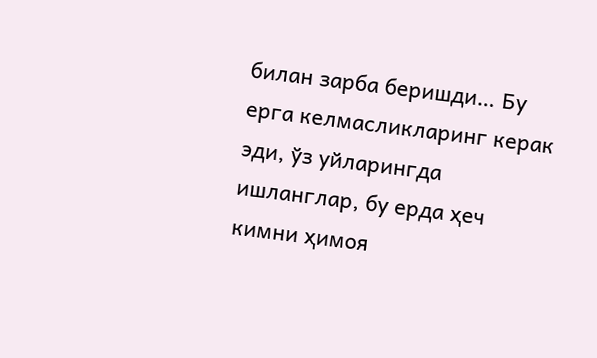билан зарба беришди… Бу ерга келмасликларинг керак эди, ўз уйларингда ишланглар, бу ерда ҳеч кимни ҳимоя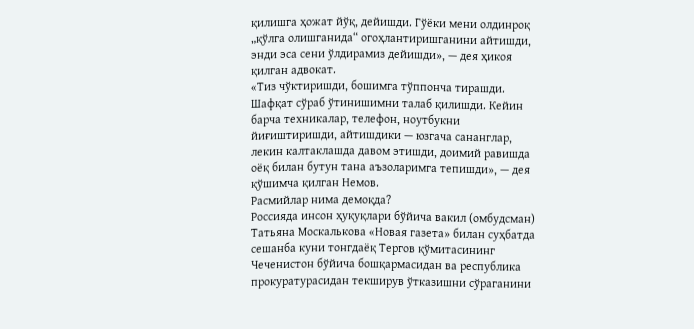қилишга ҳожат йўқ, дейишди. Гўёки мени олдинроқ „қўлга олишганида“ огоҳлантиришганини айтишди, энди эса сени ўлдирамиз дейишди», — дея ҳикоя қилган адвокат.
«Тиз чўктиришди, бошимга тўппонча тирашди. Шафқат сўраб ўтинишимни талаб қилишди. Кейин барча техникалар, телефон, ноутбукни йиғиштиришди, айтишдики — юзгача сананглар, лекин калтаклашда давом этишди, доимий равишда оёқ билан бутун тана аъзоларимга тепишди», — дея қўшимча қилган Немов.
Расмийлар нима демоқда?
Россияда инсон ҳуқуқлари бўйича вакил (омбудсман) Татьяна Москалькова «Новая газета» билан суҳбатда сешанба куни тонгдаёқ Тергов қўмитасининг Чеченистон бўйича бошқармасидан ва республика прокуратурасидан текширув ўтказишни сўраганини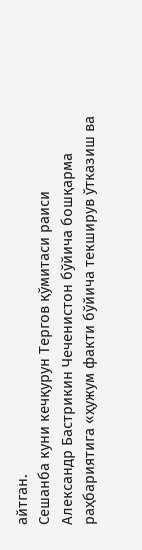айтган.
Сешанба куни кечқурун Тергов қўмитаси раиси Александр Бастрикин Чеченистон бўйича бошқарма раҳбариятига «ҳужум факти бўйича текширув ўтказиш ва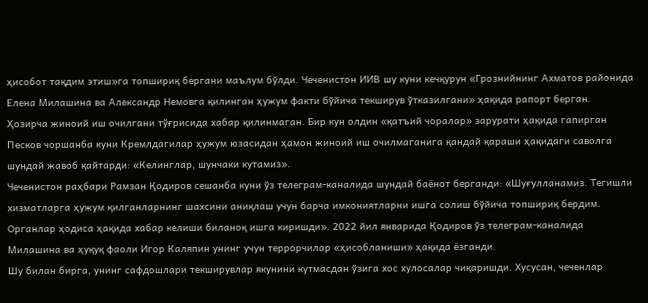ҳисобот тақдим этиш»га топшириқ бергани маълум бўлди. Чеченистон ИИВ шу куни кечқурун «Грознийнинг Ахматов районида Елена Милашина ва Александр Немовга қилинган ҳужум факти бўйича текширув ўтказилгани» ҳақида рапорт берган.
Ҳозирча жиноий иш очилгани тўғрисида хабар қилинмаган. Бир кун олдин «қатъий чоралар» зарурати ҳақида гапирган Песков чоршанба куни Кремлдагилар ҳужум юзасидан ҳамон жиноий иш очилмаганига қандай қараши ҳақидаги саволга шундай жавоб қайтарди: «Келинглар, шунчаки кутамиз».
Чеченистон раҳбари Рамзан Қодиров сешанба куни ўз телеграм-каналида шундай баёнот берганди: «Шуғулланамиз. Тегишли хизматларга ҳужум қилганларнинг шахсини аниқлаш учун барча имкониятларни ишга солиш бўйича топшириқ бердим. Органлар ҳодиса ҳақида хабар келиши биланоқ ишга киришди». 2022 йил январида Қодиров ўз телеграм-каналида Милашина ва ҳуқуқ фаоли Игор Каляпин унинг учун террорчилар «ҳисобланиши» ҳақида ёзганди.
Шу билан бирга, унинг сафдошлари текширувлар якунини кутмасдан ўзига хос хулосалар чиқаришди. Хусусан, чеченлар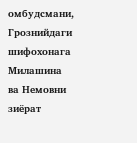омбудсмани, Грознийдаги шифохонага Милашина ва Немовни зиёрат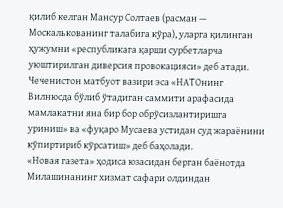қилиб келган Мансур Солтаев (расман — Москалькованинг талабига кўра), уларга қилинган ҳужумни «республикага қарши сурбетларча уюштирилган диверсия провокацияси» деб атади. Чеченистон матбуот вазири эса «НАТОнинг Вилнюсда бўлиб ўтадиган саммити арафасида мамлакатни яна бир бор обрўсизлантиришга уриниш» ва «фуқаро Мусаева устидан суд жараёнини кўпиртириб кўрсатиш» деб баҳолади.
«Новая газета» ҳодиса юзасидан берган баёнотда Милашинанинг хизмат сафари олдиндан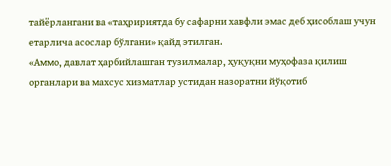тайёрлангани ва «таҳририятда бу сафарни хавфли эмас деб ҳисоблаш учун етарлича асослар бўлгани» қайд этилган.
«Аммо, давлат ҳарбийлашган тузилмалар, ҳуқуқни муҳофаза қилиш органлари ва махсус хизматлар устидан назоратни йўқотиб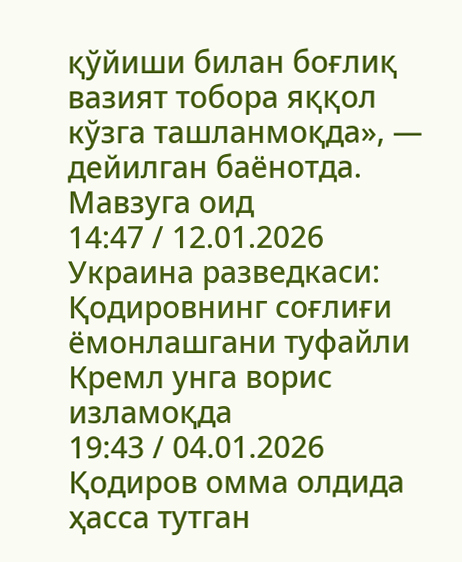қўйиши билан боғлиқ вазият тобора яққол кўзга ташланмоқда», — дейилган баёнотда.
Мавзуга оид
14:47 / 12.01.2026
Украина разведкаси: Қодировнинг соғлиғи ёмонлашгани туфайли Кремл унга ворис изламоқда
19:43 / 04.01.2026
Қодиров омма олдида ҳасса тутган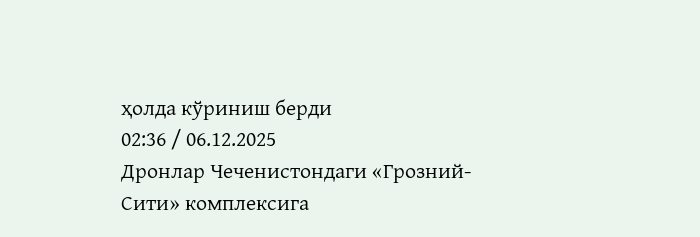ҳолда кўриниш берди
02:36 / 06.12.2025
Дронлар Чеченистондаги «Грозний-Сити» комплексига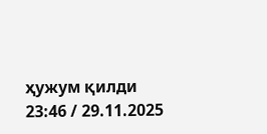ҳужум қилди
23:46 / 29.11.2025